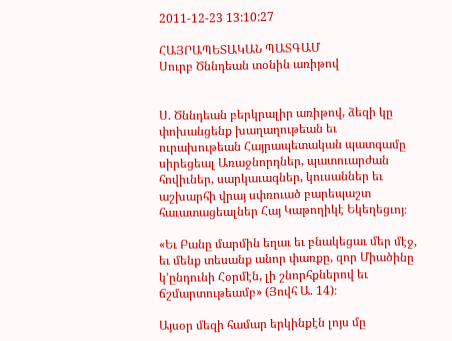2011-12-23 13:10:27

ՀԱՅՐԱՊԵՏԱԿԱՆ ՊԱՏԳԱՄ
Սուրբ Ծննդեան տօնին առիթով


Ս. Ծննդեան բերկրալիր առիթով, ձեզի կը փոխանցենք խաղաղութեան եւ ուրախութեան Հայրապետական պատգամը սիրեցեալ Առաջնորդներ, պատուարժան հովիւներ, սարկաւագներ, կուսաններ եւ աշխարհի վրայ սփռուած բարեպաշտ հաւատացեալներ Հայ Կաթողիկէ Եկեղեցւոյ։

«Եւ Բանը մարմին եղաւ եւ բնակեցաւ մեր մէջ, եւ մենք տեսանք անոր փառքը, զոր Միածինը կ՚ընդունի Հօրմէն, լի շնորհքներով եւ ճշմարտութեամբ» (Յովհ Ա. 14)։

Այսօր մեզի համար երկինքէն լոյս մը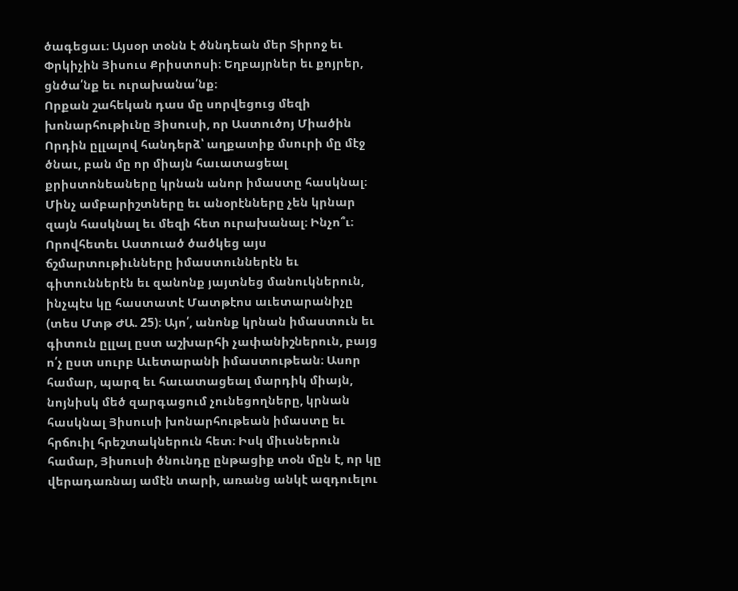ծագեցաւ։ Այսօր տօնն է ծննդեան մեր Տիրոջ եւ Փրկիչին Յիսուս Քրիստոսի։ Եղբայրներ եւ քոյրեր, ցնծա՛նք եւ ուրախանա՛նք։
Որքան շահեկան դաս մը սորվեցուց մեզի խոնարհութիւնը Յիսուսի, որ Աստուծոյ Միածին Որդին ըլլալով հանդերձ՝ աղքատիք մսուրի մը մէջ ծնաւ, բան մը որ միայն հաւատացեալ քրիստոնեաները կրնան անոր իմաստը հասկնալ։ Մինչ ամբարիշտները եւ անօրէնները չեն կրնար զայն հասկնալ եւ մեզի հետ ուրախանալ։ Ինչո՞ւ։ Որովհետեւ Աստուած ծածկեց այս ճշմարտութիւնները իմաստուններէն եւ գիտուններէն եւ զանոնք յայտնեց մանուկներուն, ինչպէս կը հաստատէ Մատթէոս աւետարանիչը (տես Մտթ ԺԱ. 25)։ Այո՛, անոնք կրնան իմաստուն եւ գիտուն ըլլալ ըստ աշխարհի չափանիշներուն, բայց ո՛չ ըստ սուրբ Աւետարանի իմաստութեան։ Ասոր համար, պարզ եւ հաւատացեալ մարդիկ միայն, նոյնիսկ մեծ զարգացում չունեցողները, կրնան հասկնալ Յիսուսի խոնարհութեան իմաստը եւ հրճուիլ հրեշտակներուն հետ։ Իսկ միւսներուն համար, Յիսուսի ծնունդը ընթացիք տօն մըն է, որ կը վերադառնայ ամէն տարի, առանց անկէ ազդուելու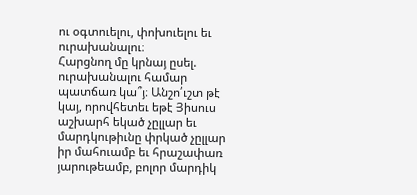ու օգտուելու, փոխուելու եւ ուրախանալու։
Հարցնող մը կրնայ ըսել. ուրախանալու համար պատճառ կա՞յ։ Անշո՛ւշտ թէ կայ, որովհետեւ եթէ Յիսուս աշխարհ եկած չըլլար եւ մարդկութիւնը փրկած չըլլար իր մահուամբ եւ հրաշափառ յարութեամբ, բոլոր մարդիկ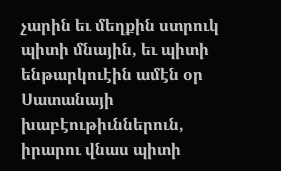չարին եւ մեղքին ստրուկ պիտի մնային, եւ պիտի ենթարկուէին ամէն օր Սատանայի խաբէութիւններուն, իրարու վնաս պիտի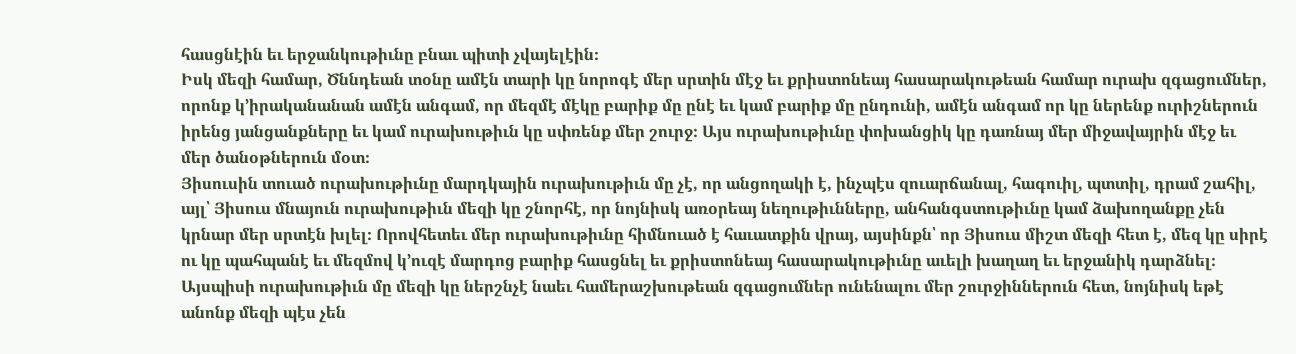հասցնէին եւ երջանկութիւնը բնաւ պիտի չվայելէին։
Իսկ մեզի համար, Ծննդեան տօնը ամէն տարի կը նորոգէ մեր սրտին մէջ եւ քրիստոնեայ հասարակութեան համար ուրախ զգացումներ, որոնք կ՚իրականանան ամէն անգամ, որ մեզմէ մէկը բարիք մը ընէ եւ կամ բարիք մը ընդունի, ամէն անգամ որ կը ներենք ուրիշներուն իրենց յանցանքները եւ կամ ուրախութիւն կը սփռենք մեր շուրջ։ Այս ուրախութիւնը փոխանցիկ կը դառնայ մեր միջավայրին մէջ եւ մեր ծանօթներուն մօտ։
Յիսուսին տուած ուրախութիւնը մարդկային ուրախութիւն մը չէ, որ անցողակի է, ինչպէս զուարճանալ, հագուիլ, պտտիլ, դրամ շահիլ, այլ՝ Յիսուս մնայուն ուրախութիւն մեզի կը շնորհէ, որ նոյնիսկ առօրեայ նեղութիւնները, անհանգստութիւնը կամ ձախողանքը չեն կրնար մեր սրտէն խլել։ Որովհետեւ մեր ուրախութիւնը հիմնուած է հաւատքին վրայ, այսինքն՝ որ Յիսուս միշտ մեզի հետ է, մեզ կը սիրէ ու կը պահպանէ եւ մեզմով կ՚ուզէ մարդոց բարիք հասցնել եւ քրիստոնեայ հասարակութիւնը աւելի խաղաղ եւ երջանիկ դարձնել։
Այսպիսի ուրախութիւն մը մեզի կը ներշնչէ նաեւ համերաշխութեան զգացումներ ունենալու մեր շուրջիններուն հետ, նոյնիսկ եթէ անոնք մեզի պէս չեն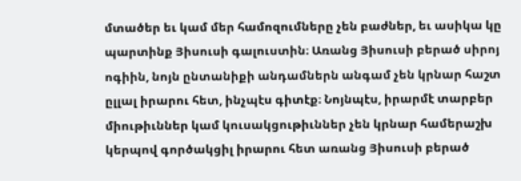մտածեր եւ կամ մեր համոզումները չեն բաժներ, եւ ասիկա կը պարտինք Յիսուսի գալուստին։ Առանց Յիսուսի բերած սիրոյ ոգիին, նոյն ընտանիքի անդամներն անգամ չեն կրնար հաշտ ըլլալ իրարու հետ, ինչպէս գիտէք։ Նոյնպէս, իրարմէ տարբեր միութիւններ կամ կուսակցութիւններ չեն կրնար համերաշխ կերպով գործակցիլ իրարու հետ առանց Յիսուսի բերած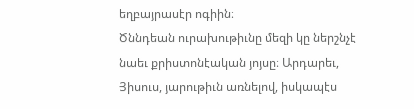եղբայրասէր ոգիին։
Ծննդեան ուրախութիւնը մեզի կը ներշնչէ նաեւ քրիստոնէական յոյսը։ Արդարեւ, Յիսուս, յարութիւն առնելով, իսկապէս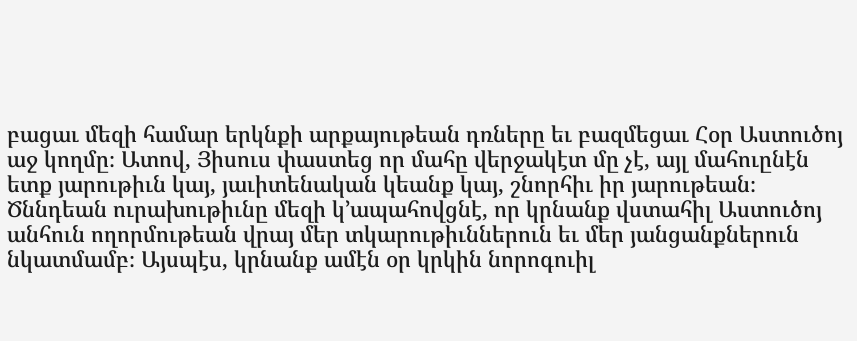բացաւ մեզի համար երկնքի արքայութեան դռները եւ բազմեցաւ Հօր Աստուծոյ աջ կողմը։ Ատով, Յիսուս փաստեց որ մահը վերջակէտ մը չէ, այլ մահուընէն ետք յարութիւն կայ, յաւիտենական կեանք կայ, շնորհիւ իր յարութեան։
Ծննդեան ուրախութիւնը մեզի կ՚ապահովցնէ, որ կրնանք վստահիլ Աստուծոյ անհուն ողորմութեան վրայ մեր տկարութիւններուն եւ մեր յանցանքներուն նկատմամբ։ Այսպէս, կրնանք ամէն օր կրկին նորոգուիլ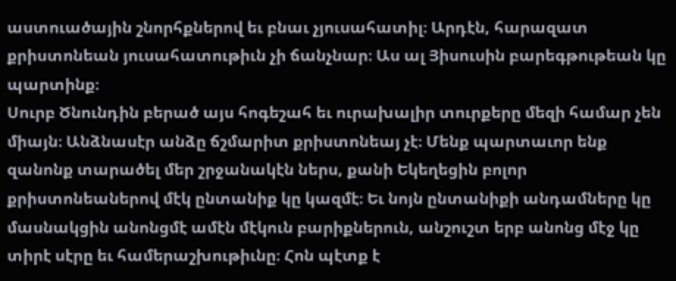աստուածային շնորհքներով եւ բնաւ չյուսահատիլ։ Արդէն, հարազատ քրիստոնեան յուսահատութիւն չի ճանչնար։ Աս ալ Յիսուսին բարեգթութեան կը պարտինք։
Սուրբ Ծնունդին բերած այս հոգեշահ եւ ուրախալիր տուրքերը մեզի համար չեն միայն։ Անձնասէր անձը ճշմարիտ քրիստոնեայ չէ։ Մենք պարտաւոր ենք զանոնք տարածել մեր շրջանակէն ներս, քանի Եկեղեցին բոլոր քրիստոնեաներով մէկ ընտանիք կը կազմէ։ Եւ նոյն ընտանիքի անդամները կը մասնակցին անոնցմէ ամէն մէկուն բարիքներուն, անշուշտ երբ անոնց մէջ կը տիրէ սէրը եւ համերաշխութիւնը։ Հոն պէտք է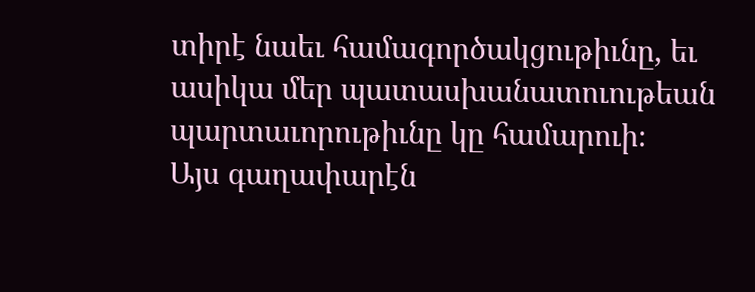տիրէ նաեւ համագործակցութիւնը, եւ ասիկա մեր պատասխանատուութեան պարտաւորութիւնը կը համարուի։
Այս գաղափարէն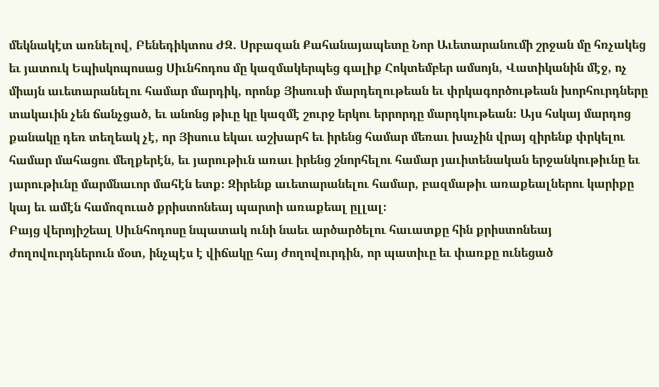մեկնակէտ առնելով, Բենեդիկտոս ԺԶ. Սրբազան Քահանայապետը Նոր Աւետարանումի շրջան մը հռչակեց եւ յատուկ Եպիսկոպոսաց Սիւնհոդոս մը կազմակերպեց գալիք Հոկտեմբեր ամսոյն, Վատիկանին մէջ, ոչ միայն աւետարանելու համար մարդիկ, որոնք Յիսուսի մարդեղութեան եւ փրկագործութեան խորհուրդները տակաւին չեն ճանչցած, եւ անոնց թիւը կը կազմէ շուրջ երկու երրորդը մարդկութեան։ Այս հսկայ մարդոց քանակը դեռ տեղեակ չէ, որ Յիսուս եկաւ աշխարհ եւ իրենց համար մեռաւ խաչին վրայ զիրենք փրկելու համար մահացու մեղքերէն, եւ յարութիւն առաւ իրենց շնորհելու համար յաւիտենական երջանկութիւնը եւ յարութիւնը մարմնաւոր մահէն ետք։ Զիրենք աւետարանելու համար, բազմաթիւ առաքեալներու կարիքը կայ եւ ամէն համոզուած քրիստոնեայ պարտի առաքեալ ըլլալ։
Բայց վերոյիշեալ Սիւնհոդոսը նպատակ ունի նաեւ արծարծելու հաւատքը հին քրիստոնեայ ժողովուրդներուն մօտ, ինչպէս է վիճակը հայ ժողովուրդին, որ պատիւը եւ փառքը ունեցած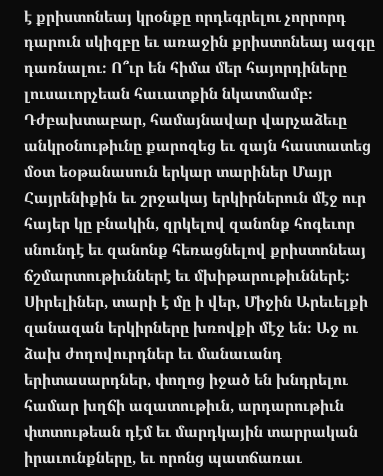է քրիստոնեայ կրօնքը որդեգրելու չորրորդ դարուն սկիզբը եւ առաջին քրիստոնեայ ազգը դառնալու։ Ո՞ւր են հիմա մեր հայորդիները լուսաւորչեան հաւատքին նկատմամբ։ Դժբախտաբար, համայնավար վարչաձեւը անկրօնութիւնը քարոզեց եւ զայն հաստատեց մօտ եօթանասուն երկար տարիներ Մայր Հայրենիքին եւ շրջակայ երկիրներուն մէջ ուր հայեր կը բնակին, զրկելով զանոնք հոգեւոր սնունդէ եւ զանոնք հեռացնելով քրիստոնեայ ճշմարտութիւններէ եւ մխիթարութիւններէ։
Սիրելիներ, տարի է մը ի վեր, Միջին Արեւելքի զանազան երկիրները խռովքի մէջ են։ Աջ ու ձախ ժողովուրդներ եւ մանաւանդ երիտասարդներ, փողոց իջած են խնդրելու համար խղճի ազատութիւն, արդարութիւն փտտութեան դէմ եւ մարդկային տարրական իրաւունքները, եւ որոնց պատճառաւ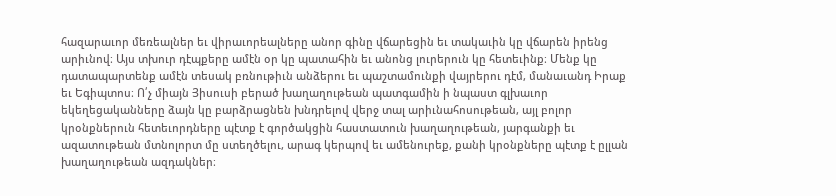հազարաւոր մեռեալներ եւ վիրաւորեալները անոր գինը վճարեցին եւ տակաւին կը վճարեն իրենց արիւնով։ Այս տխուր դէպքերը ամէն օր կը պատահին եւ անոնց լուրերուն կը հետեւինք։ Մենք կը դատապարտենք ամէն տեսակ բռնութիւն անձերու եւ պաշտամունքի վայրերու դէմ, մանաւանդ Իրաք եւ Եգիպտոս։ Ո՛չ միայն Յիսուսի բերած խաղաղութեան պատգամին ի նպաստ գլխաւոր եկեղեցականները ձայն կը բարձրացնեն խնդրելով վերջ տալ արիւնահոսութեան, այլ բոլոր կրօնքներուն հետեւորդները պէտք է գործակցին հաստատուն խաղաղութեան, յարգանքի եւ ազատութեան մտնոլորտ մը ստեղծելու, արագ կերպով եւ ամենուրեք, քանի կրօնքները պէտք է ըլլան խաղաղութեան ազդակներ։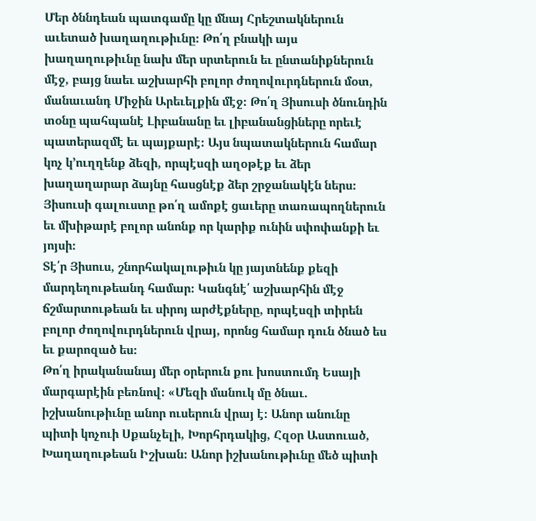Մեր ծննդեան պատգամը կը մնայ Հրեշտակներուն աւետած խաղաղութիւնը։ Թո՛ղ բնակի այս խաղաղութիւնը նախ մեր սրտերուն եւ ընտանիքներուն մէջ, բայց նաեւ աշխարհի բոլոր ժողովուրդներուն մօտ, մանաւանդ Միջին Արեւելքին մէջ։ Թո՛ղ Յիսուսի ծնունդին տօնը պահպանէ Լիբանանը եւ լիբանանցիները որեւէ պատերազմէ եւ պայքարէ։ Այս նպատակներուն համար կոչ կ՚ուղղենք ձեզի, որպէսզի աղօթէք եւ ձեր խաղաղարար ձայնը հասցնէք ձեր շրջանակէն ներս։
Յիսուսի գալուստը թո՛ղ ամոքէ ցաւերը տառապողներուն եւ մխիթարէ բոլոր անոնք որ կարիք ունին սփոփանքի եւ յոյսի։
Տէ՛ր Յիսուս, շնորհակալութիւն կը յայտնենք քեզի մարդեղութեանդ համար։ Կանգնէ՛ աշխարհին մէջ ճշմարտութեան եւ սիրոյ արժէքները, որպէսզի տիրեն բոլոր ժողովուրդներուն վրայ, որոնց համար դուն ծնած ես եւ քարոզած ես։
Թո՛ղ իրականանայ մեր օրերուն քու խոստումդ Եսայի մարգարէին բեռնով։ «Մեզի մանուկ մը ծնաւ. իշխանութիւնը անոր ուսերուն վրայ է։ Անոր անունը պիտի կոչուի Սքանչելի, Խորհրդակից, Հզօր Աստուած, Խաղաղութեան Իշխան։ Անոր իշխանութիւնը մեծ պիտի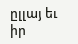ըլլայ եւ իր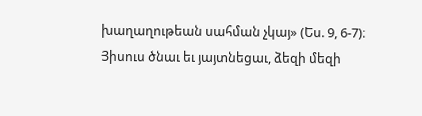խաղաղութեան սահման չկայ» (Ես. 9, 6-7)։
Յիսուս ծնաւ եւ յայտնեցաւ, ձեզի մեզի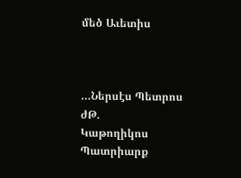մեծ Աւետիս



…Ներսէս Պետրոս ժԹ.
Կաթողիկոս Պատրիարք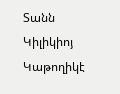Տանն Կիլիկիոյ
Կաթողիկէ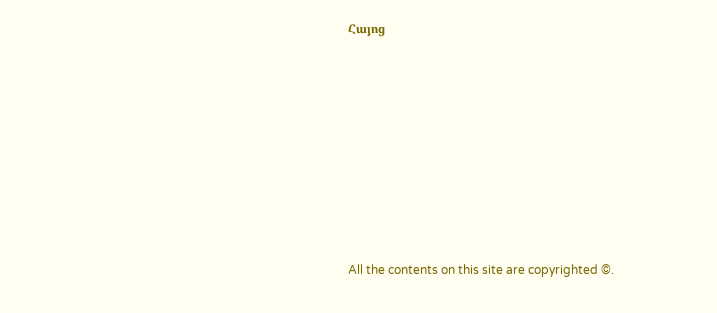Հայոց








All the contents on this site are copyrighted ©.